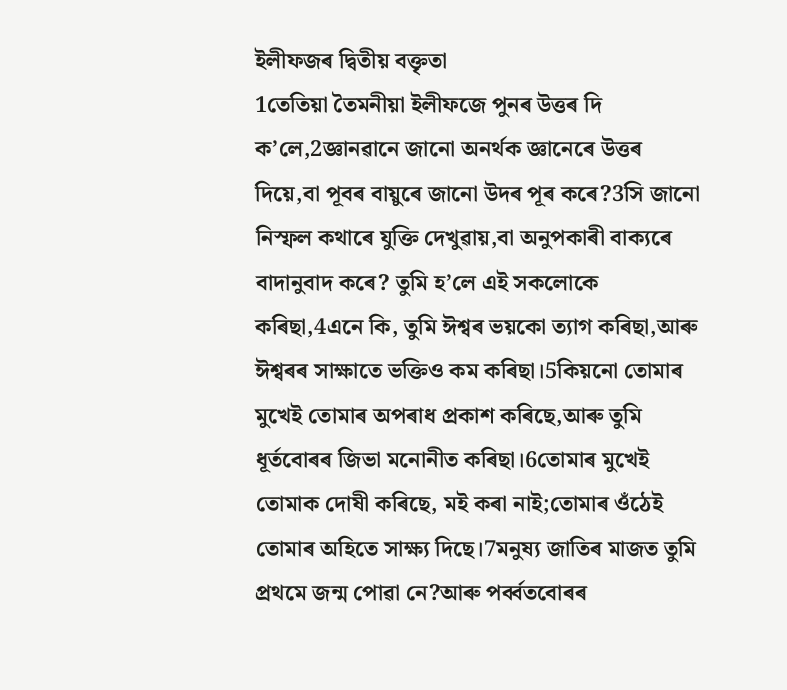ইলীফজৰ দ্বিতীয় বক্তৃতা
1তেতিয়া তৈমনীয়া ইলীফজে পুনৰ উত্তৰ দি ক’লে,2জ্ঞানৱানে জানো অনৰ্থক জ্ঞানেৰে উত্তৰ দিয়ে,বা পূবৰ বায়ুৰে জানো উদৰ পূৰ কৰে?3সি জানো নিস্ফল কথাৰে যুক্তি দেখুৱায়,বা অনুপকাৰী বাক্যৰে বাদানুবাদ কৰে? তুমি হ’লে এই সকলোকে কৰিছা,4এনে কি, তুমি ঈশ্বৰ ভয়কো ত্যাগ কৰিছা,আৰু ঈশ্বৰৰ সাক্ষাতে ভক্তিও কম কৰিছা।5কিয়নো তোমাৰ মুখেই তোমাৰ অপৰাধ প্ৰকাশ কৰিছে,আৰু তুমি ধূৰ্তবোৰৰ জিভা মনোনীত কৰিছা।6তোমাৰ মুখেই তোমাক দোষী কৰিছে, মই কৰা নাই;তোমাৰ ওঁঠেই তোমাৰ অহিতে সাক্ষ্য দিছে।7মনুষ্য জাতিৰ মাজত তুমি প্ৰথমে জন্ম পোৱা নে?আৰু পৰ্ব্বতবোৰৰ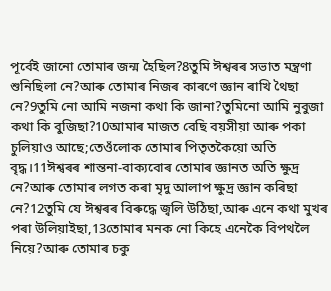পূৰ্বেই জানো তোমাৰ জন্ম হৈছিল?8তুমি ঈশ্বৰৰ সভাত মন্ত্ৰণা শুনিছিলা নে?আৰু তোমাৰ নিজৰ কাৰণে জ্ঞান ৰাখি থৈছা নে?9তুমি নো আমি নজনা কথা কি জানা?তুমিনো আমি নুবুজা কথা কি বুজিছা?10আমাৰ মাজত বেছি বয়সীয়া আৰু পকা চুলিয়াও আছে;তেওঁলোক তোমাৰ পিতৃতকৈয়ো অতি বৃদ্ধ।11ঈশ্বৰৰ শান্তনা-বাক্যবোৰ তোমাৰ জ্ঞানত অতি ক্ষুদ্ৰ নে?আৰু তোমাৰ লগত কৰা মৃদু আলাপ ক্ষুদ্ৰ জ্ঞান কৰিছা নে?12তুমি যে ঈশ্বৰৰ বিৰুদ্ধে জ্বলি উঠিছা,আৰু এনে কথা মুখৰ পৰা উলিয়াইছা,13তোমাৰ মনক নো কিহে এনেকৈ বিপথলৈ নিয়ে?আৰু তোমাৰ চকু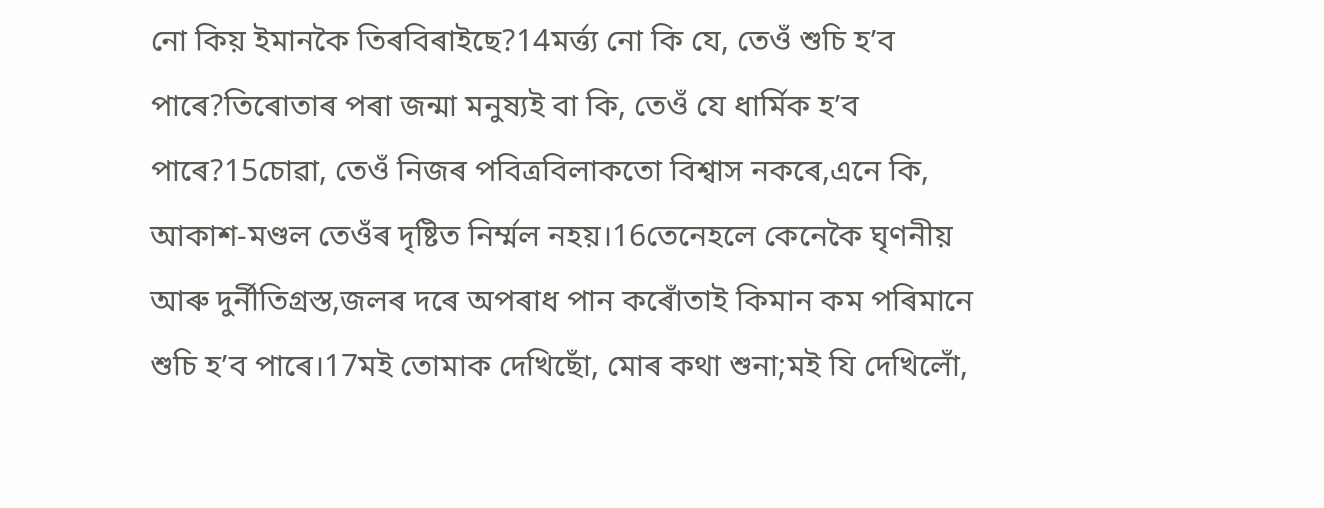নো কিয় ইমানকৈ তিৰবিৰাইছে?14মৰ্ত্ত্য নো কি যে, তেওঁ শুচি হ’ব পাৰে?তিৰোতাৰ পৰা জন্মা মনুষ্যই বা কি, তেওঁ যে ধাৰ্মিক হ’ব পাৰে?15চোৱা, তেওঁ নিজৰ পবিত্ৰবিলাকতো বিশ্বাস নকৰে,এনে কি, আকাশ-মণ্ডল তেওঁৰ দৃষ্টিত নিৰ্ম্মল নহয়।16তেনেহলে কেনেকৈ ঘৃণনীয় আৰু দুর্নীতিগ্ৰস্ত,জলৰ দৰে অপৰাধ পান কৰোঁতাই কিমান কম পৰিমানে শুচি হ’ব পাৰে।17মই তোমাক দেখিছোঁ, মোৰ কথা শুনা;মই যি দেখিলোঁ,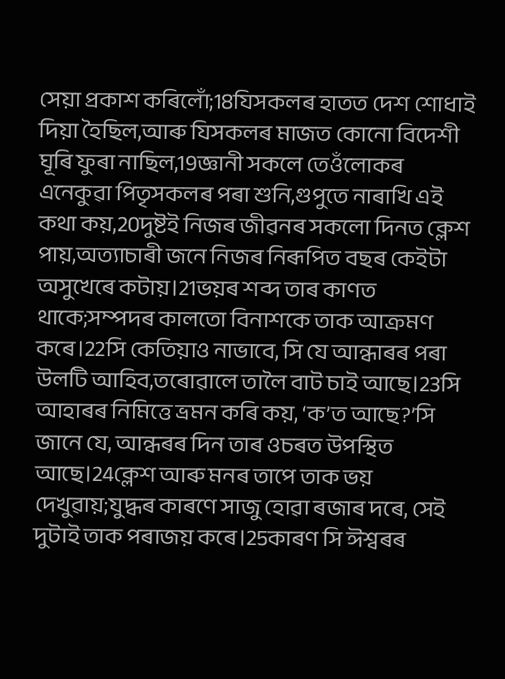সেয়া প্ৰকাশ কৰিলোঁ;18যিসকলৰ হাতত দেশ শোধাই দিয়া হৈছিল,আৰু যিসকলৰ মাজত কোনো বিদেশী ঘূৰি ফুৰা নাছিল,19জ্ঞানী সকলে তেওঁলোকৰ এনেকুৱা পিতৃসকলৰ পৰা শুনি,গুপুতে নাৰাখি এই কথা কয়,20দুষ্টই নিজৰ জীৱনৰ সকলো দিনত ক্লেশ পায়,অত্যাচাৰী জনে নিজৰ নিৰূপিত বছৰ কেইটা অসুখেৰে কটায়।21ভয়ৰ শব্দ তাৰ কাণত থাকে;সম্পদৰ কালতো বিনাশকে তাক আক্ৰমণ কৰে।22সি কেতিয়াও নাভাবে, সি যে আন্ধাৰৰ পৰা উলটি আহিব,তৰোৱালে তালৈ বাট চাই আছে।23সি আহাৰৰ নিমিত্তে ভ্ৰমন কৰি কয়, ‘ক’ত আছে?’সি জানে যে, আন্ধৰৰ দিন তাৰ ওচৰত উপস্থিত আছে।24ক্লেশ আৰু মনৰ তাপে তাক ভয় দেখুৱায়;যুদ্ধৰ কাৰণে সাজু হোৱা ৰজাৰ দৰে, সেই দুটাই তাক পৰাজয় কৰে।25কাৰণ সি ঈশ্বৰৰ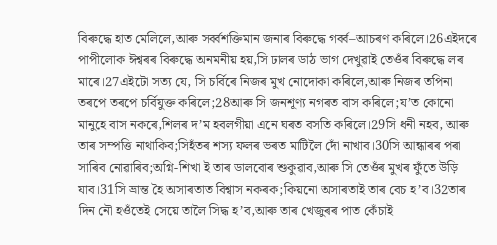বিৰুদ্ধে হাত মেলিলে,আৰু সৰ্ব্বশক্তিমান জনাৰ বিৰুদ্ধে গৰ্ব্ব–আচৰণ কৰিলে।26এইদৰে পাপীলোক ঈশ্বৰৰ বিৰুদ্ধে অনমনীয় হয়,সি ঢালৰ ডাঠ ভাগ দেখুৱাই তেওঁৰ বিৰুদ্ধে লৰ মাৰে।27এইটো সত্য যে, সি চৰ্বিৰে নিজৰ মুখ নোদোকা কৰিলে,আৰু নিজৰ তপিনা তৰপে তৰপে চৰ্বিযুক্ত কৰিলে;28আৰু সি জনশূণ্য নগৰত বাস কৰিলে;য’ত কোনো মানুহে বাস নকৰে,শিলৰ দ’ম হবলগীয়া এনে ঘৰত বসতি কৰিলে।29সি ধনী নহব, আৰু তাৰ সম্পত্তি নাথাকিব;সিহঁতৰ শস্য ফলৰ ভৰত মাটিলৈ দোঁ নাখাব।30সি আন্ধাৰৰ পৰা সাৰিব নোৱাৰিব;অগ্নি-শিখা ই তাৰ ডালবোৰ শুকুৱাব,আৰু সি তেওঁৰ মুখৰ ফুঁতে উড়ি যাব।31সি ভ্ৰান্ত হৈ অসাৰতাত বিশ্বাস নকৰক;কিয়নো অসাৰতাই তাৰ বেচ হ’ব।32তাৰ দিন নৌ হওঁতেই সেয়ে তালৈ সিদ্ধ হ’ব,আৰু তাৰ খেজুৰৰ পাত কেঁচাই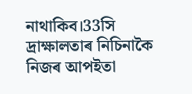নাথাকিব।33সি দ্ৰাক্ষালতাৰ নিচিনাকৈ নিজৰ আপইতা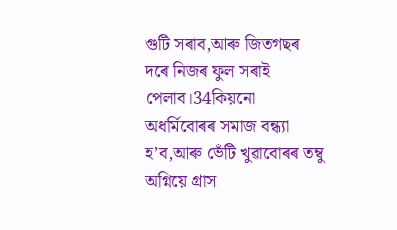গুটি সৰাব,আৰু জিতগছৰ দৰে নিজৰ ফুল সৰাই পেলাব।34কিয়নো অধৰ্মিবোৰৰ সমাজ বন্ধ্যা হ’ব,আৰু ভেঁটি খুৱাবোৰৰ তম্বু অগ্নিয়ে গ্রাস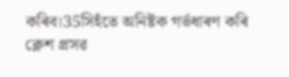কৰিব।35সিহঁতে অনিষ্টক গৰ্ভধাৰণ কৰি ক্লেশ প্ৰসৱ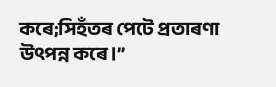কৰে;সিহঁতৰ পেটে প্ৰতাৰণা উৎপন্ন কৰে।”